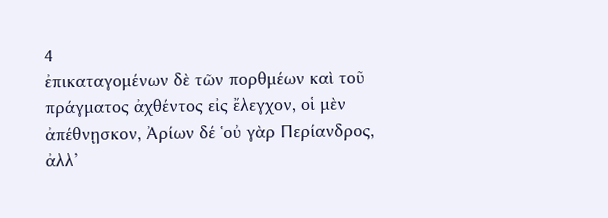4
ἐπικαταγομένων δὲ τῶν πορθμέων καὶ τοῦ πράγματος ἀχθέντος εἰς ἔλεγχον, οἱ μὲν ἀπέθνῃσκον, Ἀρίων δέ ʽοὐ γὰρ Περίανδρος, ἀλλ’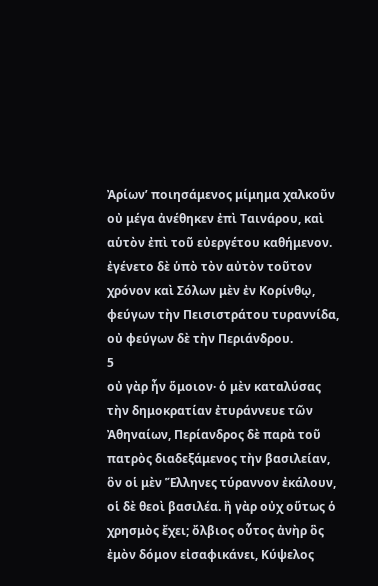Ἀρίων’ ποιησάμενος μίμημα χαλκοῦν οὐ μέγα ἀνέθηκεν ἐπὶ Ταινάρου, καὶ αὑτὸν ἐπὶ τοῦ εὐεργέτου καθήμενον. ἐγένετο δὲ ὑπὸ τὸν αὐτὸν τοῦτον χρόνον καὶ Σόλων μὲν ἐν Κορίνθῳ, φεύγων τὴν Πεισιστράτου τυραννίδα, οὐ φεύγων δὲ τὴν Περιάνδρου.
5
οὐ γὰρ ἦν ὅμοιον· ὁ μὲν καταλύσας τὴν δημοκρατίαν ἐτυράννευε τῶν Ἀθηναίων, Περίανδρος δὲ παρὰ τοῦ πατρὸς διαδεξάμενος τὴν βασιλείαν, ὃν οἱ μὲν Ἕλληνες τύραννον ἐκάλουν, οἱ δὲ θεοὶ βασιλέα. ἢ γὰρ οὐχ οὕτως ὁ χρησμὸς ἔχει; ὄλβιος οὗτος ἀνὴρ ὃς ἐμὸν δόμον εἰσαφικάνει, Κύψελος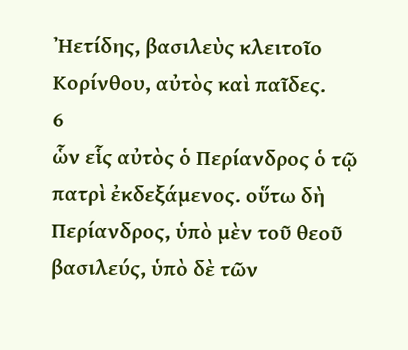Ἠετίδης, βασιλεὺς κλειτοῖο Κορίνθου, αὐτὸς καὶ παῖδες.
6
ὧν εἷς αὐτὸς ὁ Περίανδρος ὁ τῷ πατρὶ ἐκδεξάμενος. οὕτω δὴ Περίανδρος, ὑπὸ μὲν τοῦ θεοῦ βασιλεύς, ὑπὸ δὲ τῶν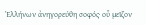Ἑλλήνων ἀνηγορεύθη σοφός· οὗ μεῖζον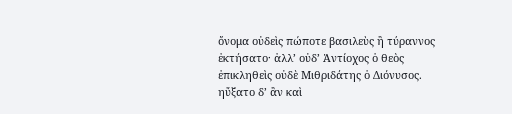ὄνομα οὐδεὶς πώποτε βασιλεὺς ἢ τύραννος ἐκτήσατο· ἀλλ’ οὐδ’ Ἀντίοχος ὁ θεὸς ἐπικληθεὶς οὐδὲ Μιθριδάτης ὁ Διόνυσος. ηὔξατο δ’ ἂν καὶ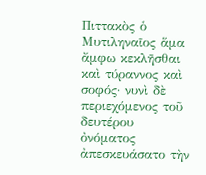Πιττακὸς ὁ Μυτιληναῖος ἅμα ἄμφω κεκλῆσθαι καὶ τύραννος καὶ σοφός· νυνὶ δὲ περιεχόμενος τοῦ δευτέρου ὀνόματος ἀπεσκευάσατο τὴν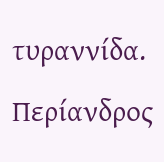τυραννίδα. Περίανδρος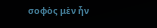σοφὸς μὲν ἦν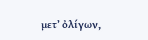μετ’ ὀλίγων,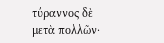τύραννος δὲ μετὰ πολλῶν·